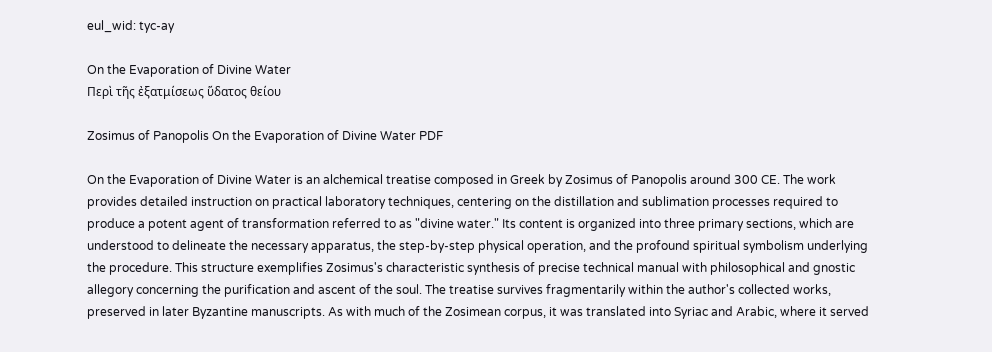eul_wid: tyc-ay

On the Evaporation of Divine Water
Περὶ τῆς ἐξατμίσεως ὕδατος θείου

Zosimus of Panopolis On the Evaporation of Divine Water PDF

On the Evaporation of Divine Water is an alchemical treatise composed in Greek by Zosimus of Panopolis around 300 CE. The work provides detailed instruction on practical laboratory techniques, centering on the distillation and sublimation processes required to produce a potent agent of transformation referred to as "divine water." Its content is organized into three primary sections, which are understood to delineate the necessary apparatus, the step-by-step physical operation, and the profound spiritual symbolism underlying the procedure. This structure exemplifies Zosimus's characteristic synthesis of precise technical manual with philosophical and gnostic allegory concerning the purification and ascent of the soul. The treatise survives fragmentarily within the author's collected works, preserved in later Byzantine manuscripts. As with much of the Zosimean corpus, it was translated into Syriac and Arabic, where it served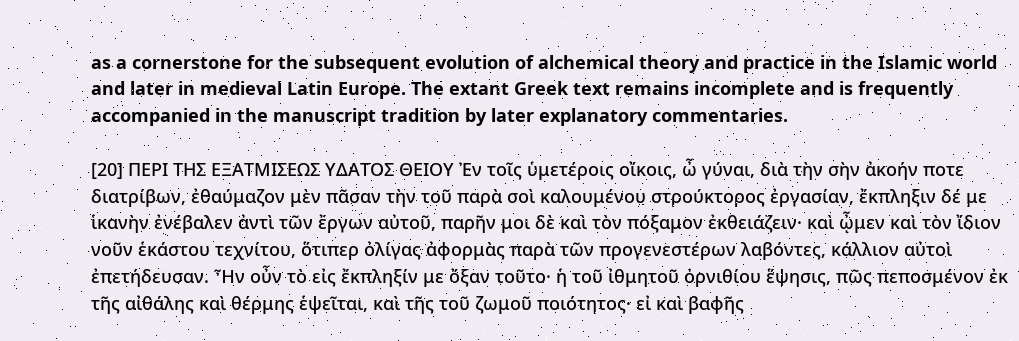as a cornerstone for the subsequent evolution of alchemical theory and practice in the Islamic world and later in medieval Latin Europe. The extant Greek text remains incomplete and is frequently accompanied in the manuscript tradition by later explanatory commentaries.

[20] ΠΕΡΙ ΤΗΣ ΕΞΑΤΜΙΣΕΩΣ ΥΔΑΤΟΣ ΘΕΙΟΥ Ἐν τοῖς ὑμετέροις οἴκοις, ὦ γύναι, διὰ τὴν σὴν ἀκοήν ποτε διατρίβων, ἐθαύμαζον μὲν πᾶσαν τὴν τοῦ παρὰ σοὶ καλουμένου στρούκτορος ἐργασίαν, ἔκπληξιν δέ με ἱκανὴν ἐνέβαλεν ἀντὶ τῶν ἔργων αὐτοῦ, παρῆν μοι δὲ καὶ τὸν πόξαμον ἐκθειάζειν· καὶ ᾦμεν καὶ τὸν ἴδιον νοῦν ἑκάστου τεχνίτου, ὅτιπερ ὀλίγας ἀφορμὰς παρὰ τῶν προγενεστέρων λαβόντες, κάλλιον αὐτοὶ ἐπετήδευσαν. Ἦν οὖν τὸ εἰς ἔκπληξίν με ὄξαν τοῦτο· ἡ τοῦ ἰθμητοῦ ὀρνιθίου ἕψησις, πῶς πεποσμένον ἐκ τῆς αἰθάλης καὶ θέρμης ἑψεῖται, καὶ τῆς τοῦ ζωμοῦ ποιότητος· εἰ καὶ βαφῆς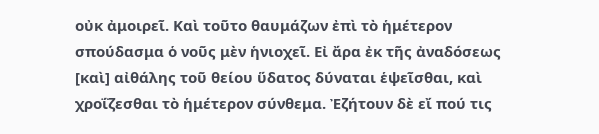οὐκ ἀμοιρεῖ. Καὶ τοῦτο θαυμάζων ἐπὶ τὸ ἡμέτερον σπούδασμα ὁ νοῦς μὲν ἡνιοχεῖ. Εἰ ἄρα ἐκ τῆς ἀναδόσεως [καὶ] αἰθάλης τοῦ θείου ὕδατος δύναται ἑψεῖσθαι, καὶ χροΐζεσθαι τὸ ἡμέτερον σύνθεμα. Ἐζήτουν δὲ εἴ πού τις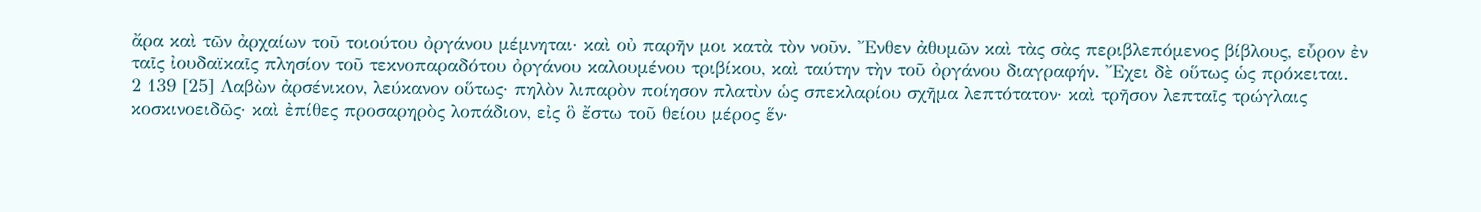ἄρα καὶ τῶν ἀρχαίων τοῦ τοιούτου ὀργάνου μέμνηται· καὶ οὐ παρῆν μοι κατὰ τὸν νοῦν. Ἔνθεν ἀθυμῶν καὶ τὰς σὰς περιβλεπόμενος βίβλους, εὗρον ἐν ταῖς ἰουδαϊκαῖς πλησίον τοῦ τεκνοπαραδότου ὀργάνου καλουμένου τριβίκου, καὶ ταύτην τὴν τοῦ ὀργάνου διαγραφήν. Ἔχει δὲ οὕτως ὡς πρόκειται.
2 139 [25] Λαβὼν ἀρσένικον, λεύκανον οὕτως· πηλὸν λιπαρὸν ποίησον πλατὺν ὡς σπεκλαρίου σχῆμα λεπτότατον· καὶ τρῆσον λεπταῖς τρώγλαις κοσκινοειδῶς· καὶ ἐπίθες προσαρηρὸς λοπάδιον, εἰς ὃ ἔστω τοῦ θείου μέρος ἕν·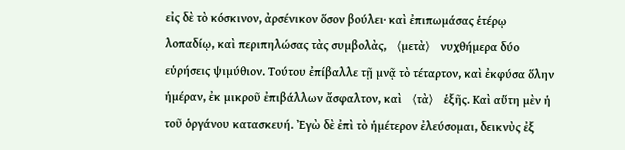εἰς δὲ τὸ κόσκινον, ἀρσένικον ὅσον βούλει· καὶ ἐπιπωμάσας ἑτέρῳ λοπαδίῳ, καὶ περιπηλώσας τὰς συμβολὰς, 〈μετὰ〉 νυχθήμερα δύο εὑρήσεις ψιμύθιον. Τούτου ἐπίβαλλε τῇ μνᾷ τὸ τέταρτον, καὶ ἐκφύσα ὅλην ἡμέραν, ἐκ μικροῦ ἐπιβάλλων ἄσφαλτον, καὶ 〈τὰ〉 ἑξῆς. Καὶ αὕτη μὲν ἡ τοῦ ὁργάνου κατασκευή. Ἐγὼ δὲ ἐπὶ τὸ ἡμέτερον ἐλεύσομαι, δεικνὺς ἐξ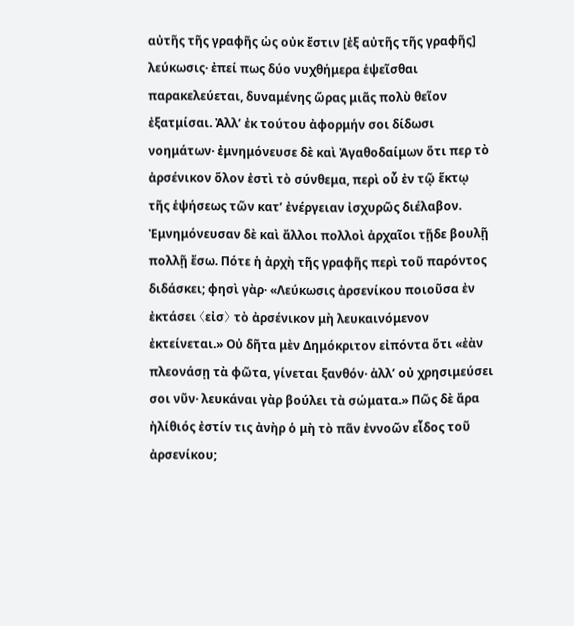αὐτῆς τῆς γραφῆς ὡς οὐκ ἔστιν [ἐξ αὐτῆς τῆς γραφῆς] λεύκωσις· ἐπεί πως δύο νυχθήμερα ἑψεῖσθαι παρακελεύεται, δυναμένης ὥρας μιᾶς πολὺ θεῖον ἐξατμίσαι. Ἀλλ’ ἐκ τούτου ἀφορμήν σοι δίδωσι νοημάτων· ἐμνημόνευσε δὲ καὶ Ἀγαθοδαίμων ὅτι περ τὸ ἀρσένικον ὅλον ἐστὶ τὸ σύνθεμα, περὶ οὗ ἐν τῷ ἕκτῳ τῆς ἑψήσεως τῶν κατ’ ἐνέργειαν ἰσχυρῶς διέλαβον. Ἐμνημόνευσαν δὲ καὶ ἄλλοι πολλοὶ ἀρχαῖοι τῇδε βουλῇ πολλῇ ἔσω. Πότε ἡ ἀρχὴ τῆς γραφῆς περὶ τοῦ παρόντος διδάσκει; φησὶ γὰρ· «Λεύκωσις ἀρσενίκου ποιοῦσα ἐν ἐκτάσει 〈εἰσ〉 τὸ ἀρσένικον μὴ λευκαινόμενον ἐκτείνεται.» Οὐ δῆτα μὲν Δημόκριτον εἰπόντα ὅτι «ἐὰν πλεονάσῃ τὰ φῶτα, γίνεται ξανθόν· ἀλλ’ οὐ χρησιμεύσει σοι νῦν· λευκάναι γὰρ βούλει τὰ σώματα.» Πῶς δὲ ἄρα ἠλίθιός ἐστίν τις ἀνὴρ ὁ μὴ τὸ πᾶν ἐννοῶν εἶδος τοῦ ἀρσενίκου;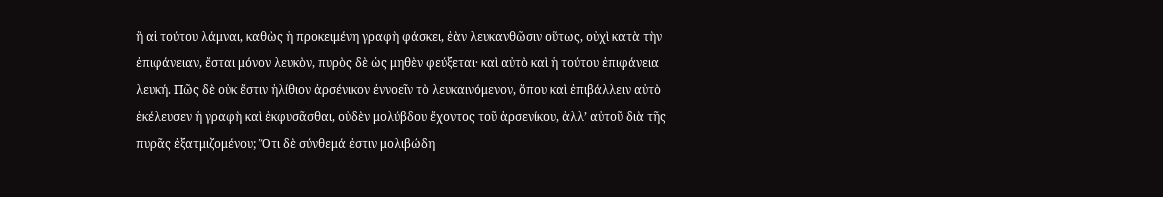ἢ αἱ τούτου λάμναι, καθὼς ἡ προκειμένη γραφὴ φάσκει, ἐὰν λευκανθῶσιν οὕτως, οὐχὶ κατὰ τὴν ἐπιφάνειαν, ἔσται μόνον λευκὸν, πυρὸς δὲ ὡς μηθὲν φεύξεται· καὶ αὐτὸ καὶ ἡ τούτου ἐπιφάνεια λευκή. Πῶς δὲ οὐκ ἔστιν ἠλίθιον ἀρσένικον ἐννοεῖν τὸ λευκαινόμενον, ὅπου καὶ ἐπιβάλλειν αὐτὸ ἐκέλευσεν ἡ γραφὴ καὶ ἐκφυσᾶσθαι, οὐδὲν μολύβδου ἔχοντος τοῦ ἀρσενίκου, ἀλλ’ αὐτοῦ διὰ τῆς πυρᾶς ἐξατμιζομένου; Ὅτι δὲ σύνθεμά ἐστιν μολιβώδη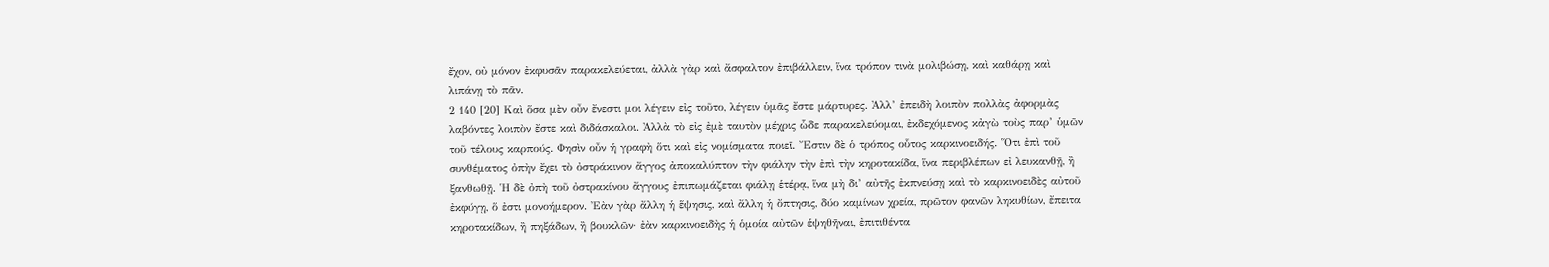ἔχον, οὐ μόνον ἐκφυσᾶν παρακελεύεται, ἀλλὰ γὰρ καὶ ἄσφαλτον ἐπιβάλλειν, ἵνα τρόπον τινὰ μολιβώσῃ, καὶ καθάρῃ καὶ λιπάνῃ τὸ πᾶν.
2 140 [20] Καὶ ὅσα μὲν οὖν ἔνεστι μοι λέγειν εἰς τοῦτο, λέγειν ὑμᾶς ἔστε μάρτυρες. Ἀλλ’ ἐπειδὴ λοιπὸν πολλὰς ἀφορμὰς λαβόντες λοιπὸν ἔστε καὶ διδάσκαλοι. Ἀλλὰ τὸ εἰς ἐμὲ ταυτὸν μέχρις ὧδε παρακελεύομαι, ἐκδεχόμενος κἀγὼ τοὺς παρ’ ὑμῶν τοῦ τέλους καρπούς. Φησὶν οὖν ἡ γραφὴ ὅτι καὶ εἰς νομίσματα ποιεῖ. Ἔστιν δὲ ὁ τρόπος οὗτος καρκινοειδής. Ὅτι ἐπὶ τοῦ συνθέματος ὀπὴν ἔχει τὸ ὀστράκινον ἄγγος ἀποκαλύπτον τὴν φιάλην τὴν ἐπὶ τὴν κηροτακίδα, ἵνα περιβλέπων εἰ λευκανθῇ, ἢ ξανθωθῇ. Ἡ δὲ ὀπὴ τοῦ ὀστρακίνου ἄγγους ἐπιπωμάζεται φιάλῃ ἑτέρᾳ, ἵνα μὴ δι’ αὐτῆς ἐκπνεύσῃ καὶ τὸ καρκινοειδὲς αὐτοῦ ἐκφύγῃ, ὅ ἐστι μονοήμερον. Ἐὰν γὰρ ἄλλη ἡ ἕψησις, καὶ ἄλλη ἡ ὄπτησις, δύο καμίνων χρεία, πρῶτον φανῶν ληκυθίων, ἔπειτα κηροτακίδων, ἢ πηξάδων, ἢ βουκλῶν· ἐὰν καρκινοειδὴς ἡ ὁμοία αὐτῶν ἑψηθῆναι, ἐπιτιθέντα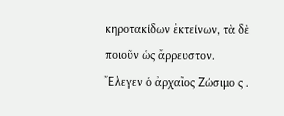κηροτακίδων ἐκτείνων, τὰ δὲ ποιοῦν ὡς ἄρρευστον. Ἔλεγεν ὁ ἀρχαῖος Ζώσιμο ς .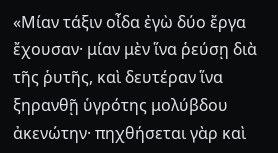«Μίαν τάξιν οἶδα ἐγὼ δύο ἔργα ἔχουσαν· μίαν μὲν ἵνα ῥεύσῃ διὰ τῆς ῥυτῆς, καὶ δευτέραν ἵνα ξηρανθῇ ὑγρότης μολύβδου ἀκενώτην· πηχθήσεται γὰρ καὶ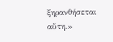ξηρανθήσεται αὕτη.»